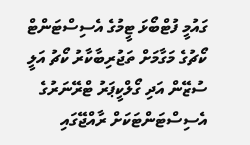ގައުމީ ފުޓްބޯޅަ ޓީމުގެ އެސިސްޓަންޓް ކޯޗުގެ މަގާމަށް ތަޖުރިބާކާރު ކޯޗު އަލީ ސުޒޭން އަދި ގޯލްކީޕަރު ޓްރޭނަރުގެ އެސިސްޓަންޓަކަށް ރާއްޖޭގައި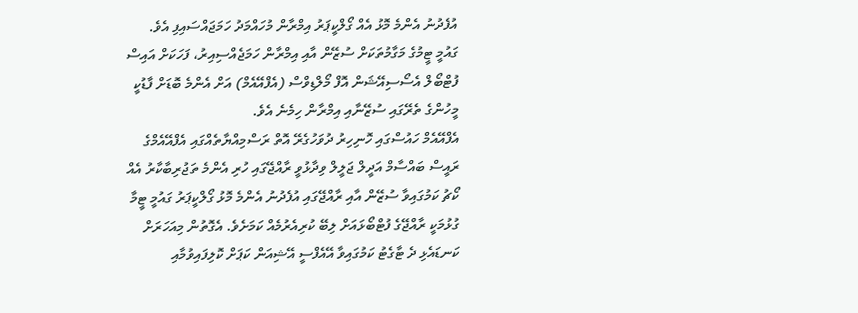އުފެދުނު އެންމެ މޮޅު އެއް ގޯލްކީޕަރު އިމްރާން މުހައްމަދު ހަމަޖައްސައިފި އެވެ.
ގައުމީ ޓީމުގެ މަގާމުތަކަށް ސުޒޭން އާއި އިމްރާން ހަމަޖެއްސިއިރު، ފަހަކަށް އައިސް ފުޓްބޯލް އެސޯސިއޭޝަން އޮފް މޯލްޑިވްސް (އެފްއޭއެމް) އަށް އެންމެ ބޮޑަށް ފާޑުކީ މީހުންގެ ތެރޭގައި ސުޒޭނާއި އިމްރާން ހިމެނެ އެވެ.
އެފްއޭއެމް ހައުސްގައި ހޮނިހިރު ދުވަހުގެރޭ އޮތް ރަސްމިއްޔާތެއްގައި އެފްއޭއެމްގެ ރައީސް ބައްސާމް އަދީލް ޖަލީލް ވިދާޅުވީ ރާއްޖޭގައި ހުރި އެންމެ ތަޖުރިބާކާރު އެއް ކޯޗު ކަމުގައިވާ ސުޒޭން އާއި ރާއްޖޭގައި އުފެދުނު އެންމެ މޮޅު ގޯލްކީޕަރު ގައުމީ ޓީމާ ގުޅުމަކީ ރާއްޖޭގެ ފުޓްބޯޅައަށް ލިބޭ ކުރިއެރުމެއް ކަމަށެވެ. އެގޮތުން މިއަހަރަށް ކަނޑައެޅި ދެ ޓާގެޓު ކަމުގައިވާ އޭއެފްސީ އޭޝިއަން ކަޕަށް ކޮލިފައިވުމާއި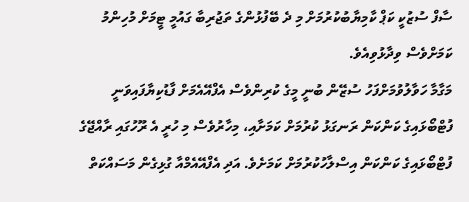ސާފް ސުޒުކީ ކަޕް ކާމިޔާބުކުރުމަށް މި ދެ ބޭފުޅުންގެ ތަޖުރިބާ ގައުމީ ޓީމަށް މުހިންމު ކަމަށްވެސް ވިދާޅުވިއެވެ.
މަގާމާ ހަވާލުވުމަށްފަހު ސުޒޭން ބުނީ މީގެ ކުރިންވެސް އެފްއޭއެމަށް ފާޑުކިޔާފައިވަނީ ފުޓްބޯޅައިގެ ކަންކަން ރަނގަޅު ކުރުމަށް ކަމަށާއި، މިހާރުވެސް މި ހުރީ އެ ރޫހުގައި ރާއްޖޭގެ ފުޓްބޯޅައިގެ ކަންކަން އިސްލާހުކުރުމަށް ކަމަށެވެ. އަދި އެފްއޭއެމްއާ ގުޅިގެން މަސައްކަތް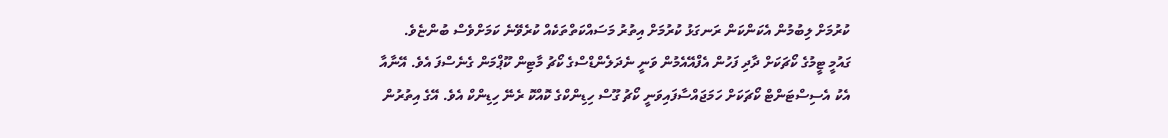ކުރުމަށް ލިބުމުން އެކަންކަން ރަނގަޅު ކުރުމަށް އިތުރު މަސައްކަތްތަކެއް ކުރެވޭނެ ކަމަށްވެސް ބުންޏެވެ.
ގައުމީ ޓީމުގެ ކޯޗަކަށް ދާދި ފަހުން އެފްއޭއެމުން ވަނީ ނެދަލެންޑްސްގެ ކޯޗު މާޓިން ކޫޕްމަން ގެނެސްފަ އެވެ. އޭނާއާ އެކު އެސިސްޓަންޓް ކޯޗަކަށް ހަމަޖައްސާފައިވަނީ ކޯޗު ގޫސް ހިޑިންކްގެ ކޮއްކޮ ރެނޭ ހިޑިންކް އެވެ. އޭގެ އިތުރުން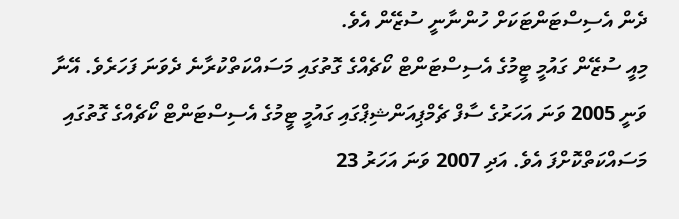ދެން އެސިސްޓަންޓަކަށް ހުންނާނީ ސުޒޭން އެވެ.
މިއީ ސުޒޭން ގައުމީ ޓީމުގެ އެސިސްޓަންޓް ކޯޗެއްގެ ގޮތުގައި މަސައްކަތްކުރާނެ ދެވަނަ ފަހަރެވެ. އޭނާ ވަނީ 2005 ވަނަ އަހަރުގެ ސާފް ޗެމްޕިއަންޝިޕްގައި ގައުމީ ޓީމުގެ އެސިސްޓަންޓް ކޯޗެއްގެ ގޮތުގައި މަސައްކަތްކޮށްފަ އެވެ. އަދި 2007 ވަނަ އަހަރު 23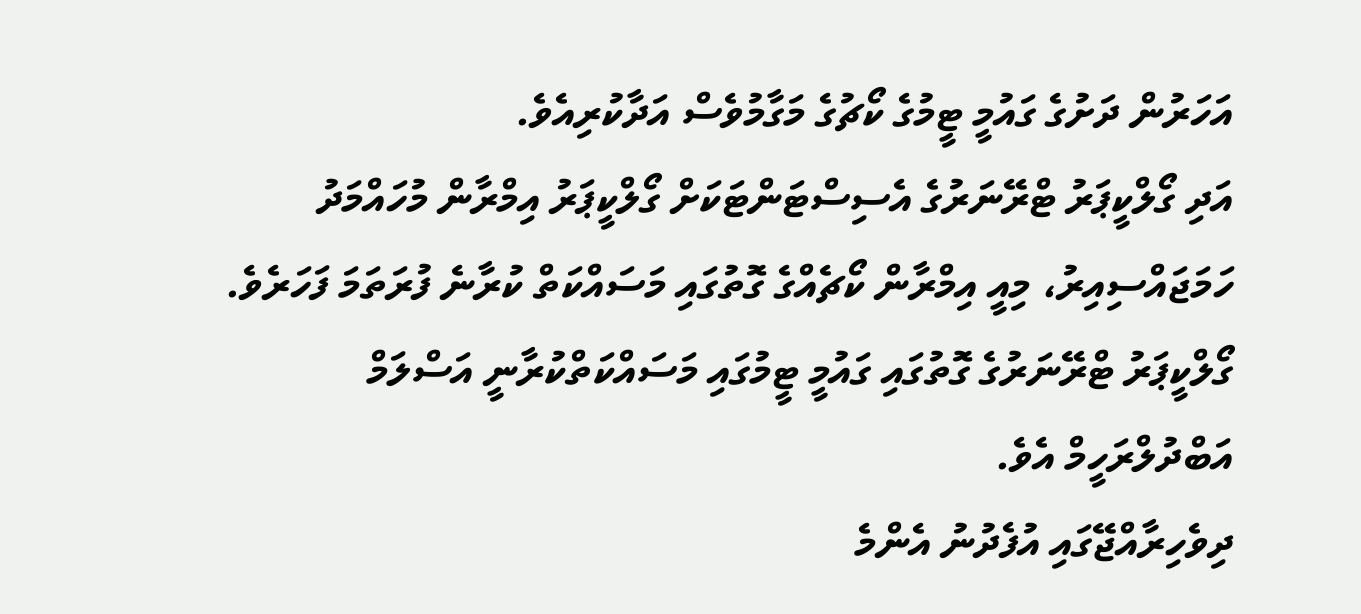އަހަރުން ދަށުގެ ގައުމީ ޓީމުގެ ކޯޗުގެ މަގާމުވެސް އަދާކުރިއެވެ.
އަދި ގޯލްކީޕަރު ޓްރޭނަރުގެ އެސިސްޓަންޓަކަށް ގޯލްކީޕަރު އިމްރާން މުހައްމަދު ހަމަޖައްސިއިރު، މިއީ އިމްރާން ކޯޗެއްގެ ގޮތުގައި މަސައްކަތް ކުރާނެ ފުރަތަމަ ފަހަރެވެ. ގޯލްކީޕަރު ޓްރޭނަރުގެ ގޮތުގައި ގައުމީ ޓީމުގައި މަސައްކަތްކުރާނީ އަސްލަމް އަބްދުލްރަހީމް އެވެ.
ދިވެހިރާއްޖޭގައި އުފެދުނު އެންމެ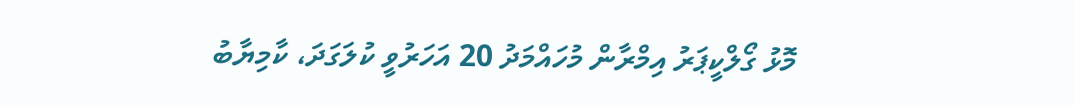މޮޅު ގޯލްކީޕަރު އިމްރާން މުހައްމަދު 20 އަހަރުވީ ކުލަގަދަ، ކާމިޔާބު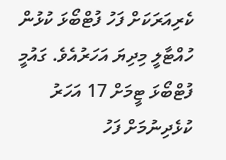ކެރިއަރަކަށް ފަހު ފުޓްބޯޅަ ކުޅުން ހުއްޓާލީ މިދިޔަ އަހަރުއެވެ. ގައުމީ ފުޓްބޯޅަ ޓީމަށް 17 އަހަރު ކުޅެދިނުމަށް ފަހު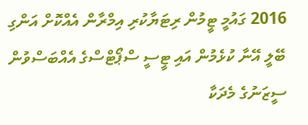2016 ގައުމީ ޓީމުން ރިޓަޔާކުރި އިމްރާން އެއްކޮށް އަންގި ބޭލީ އޭނާ ކުޅެމުން އައި ޓީސީ ސްޕޯޓްސްގެ އެއްބަސްވުން ސީޒަނުގެ މެދަކާ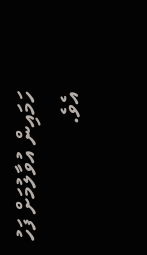ހަމައިން އުވާލުމަށް ފަހު އެވެ.